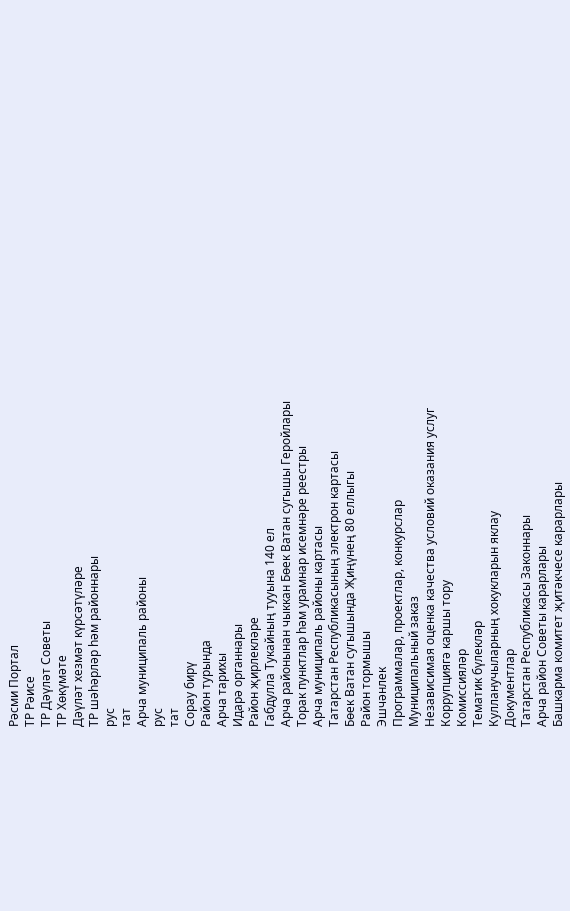Рәсми Портал
ТР Рәисе
ТР Дәүләт Советы
ТР Хөкүмәте
Дәүләт хезмәт күрсәтүләре
ТР шәһәрләр һәм районнары
рус
тат
Арча муниципаль районы
рус
тат
Сорау бирү
Район турында
Арча тарихы
Идарә органнары
Район җирлекләре
Габдулла Тукайның тууына 140 ел
Арча районынан чыккан Бөек Ватан сугышы Геройлары
Торак пунктлар һәм урамнар исемнәре реестры
Арча муниципаль районы картасы
Татарстан Республикасының электрон картасы
Бөек Ватан сугышында Җиңүнең 80 еллыгы
Район тормышы
Эшчәнлек
Программалар, проектлар, конкурслар
Муниципальный заказ
Независимая оценка качества условий оказания услуг
Коррупциягә каршы тору
Комиссияләр
Тематик бүлекләр
Кулланучыларның хокукларын яклау
Документлар
Татарстан Республикасы Законнары
Арча район Советы карарлары
Башкарма комитет җитәкчесе карарлары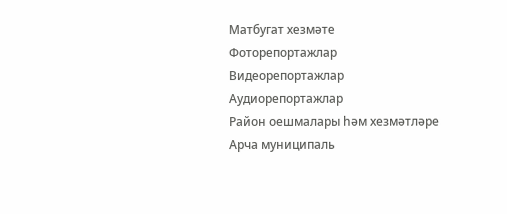Матбугат хезмәте
Фоторепортажлар
Видеорепортажлар
Аудиорепортажлар
Район оешмалары һәм хезмәтләре
Арча муниципаль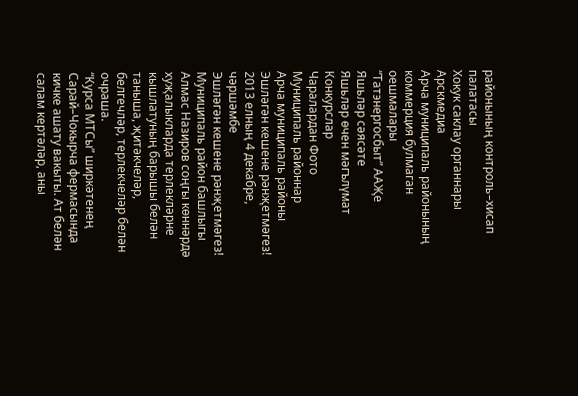районының контроль–хисап палатасы
Хокук саклау органнары
Арскмедиа
Арча муниципаль районының коммерция булмаган оешмалары
“Татэнергосбыт” ААҖе
Яшьләр сәясәте
Яшьләр өчен мәгълүмат
Конкурслар
Чаралардан Фото
Муниципаль районнар
Арча муниципаль районы
Эшләгән кешене рәнҗетмәгез!
2013 елның 4 декабре, чәршәмбе
Эшләгән кешене рәнҗетмәгез!
Муниципаль район башлыгы Алмас Назиров соңгы көннәрдә хуҗалыкларда терлекләрне кышлатуның барышы белән таныша, җитәкчеләр, белгечләр, терлекчеләр белән очраша.
“Курса МТСы” ширкәтенең Сарай–Чокырча фермасында кичке ашату вакыты. Ат белән салам кертәләр, аны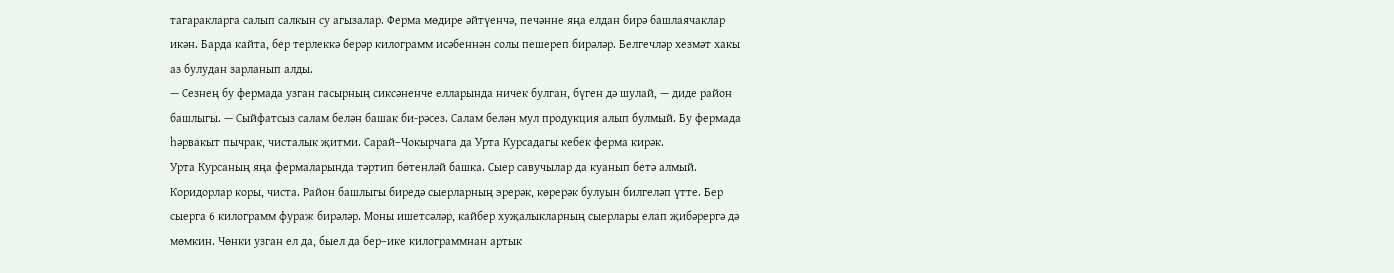тагаракларга салып салкын су агызалар. Ферма мөдире әйтүенчә, печәнне яңа елдан бирә башлаячаклар икән. Барда кайта, бер терлеккә берәр килограмм исәбеннән солы пешереп бирәләр. Белгечләр хезмәт хакы аз булудан зарланып алды.
— Сезнең бу фермада узган гасырның сиксәненче елларында ничек булган, бүген дә шулай, — диде район башлыгы. — Сыйфатсыз салам белән башак би-рәсез. Салам белән мул продукция алып булмый. Бу фермада һәрвакыт пычрак, чисталык җитми. Сарай–Чокырчага да Урта Курсадагы кебек ферма кирәк.
Урта Курсаның яңа фермаларында тәртип бөтенләй башка. Сыер савучылар да куанып бетә алмый. Коридорлар коры, чиста. Район башлыгы биредә сыерларның эрерәк, көрерәк булуын билгеләп үтте. Бер сыерга 6 килограмм фураж бирәләр. Моны ишетсәләр, кайбер хуҗалыкларның сыерлары елап җибәрергә дә мөмкин. Чөнки узган ел да, быел да бер–ике килограммнан артык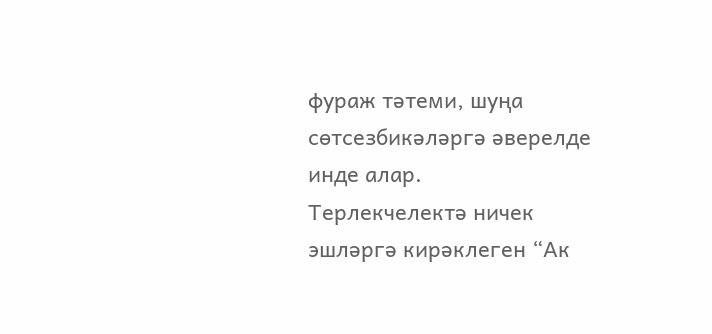фураж тәтеми, шуңа сөтсезбикәләргә әверелде инде алар.
Терлекчелектә ничек эшләргә кирәклеген “Ак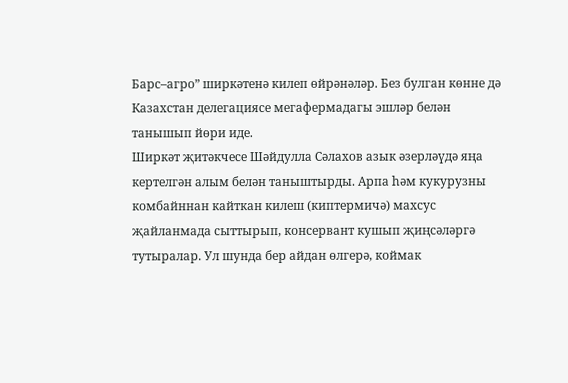Барс–агро” ширкәтенә килеп өйрәнәләр. Без булган көнне дә Казахстан делегациясе мегафермадагы эшләр белән танышып йөри иде.
Ширкәт җитәкчесе Шәйдулла Сәлахов азык әзерләүдә яңа кертелгән алым белән таныштырды. Арпа һәм кукурузны комбайннан кайткан килеш (киптермичә) махсус җайланмада сыттырып, консервант кушып җиңсәләргә тутыралар. Ул шунда бер айдан өлгерә, коймак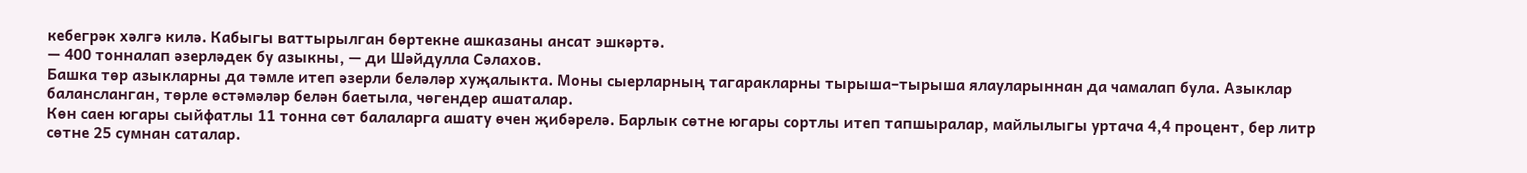кебегрәк хәлгә килә. Кабыгы ваттырылган бөртекне ашказаны ансат эшкәртә.
— 400 тонналап әзерләдек бу азыкны, — ди Шәйдулла Сәлахов.
Башка төр азыкларны да тәмле итеп әзерли беләләр хуҗалыкта. Моны сыерларның тагаракларны тырыша–тырыша ялауларыннан да чамалап була. Азыклар балансланган, төрле өстәмәләр белән баетыла, чөгендер ашаталар.
Көн саен югары сыйфатлы 11 тонна сөт балаларга ашату өчен җибәрелә. Барлык сөтне югары сортлы итеп тапшыралар, майлылыгы уртача 4,4 процент, бер литр сөтне 25 сумнан саталар.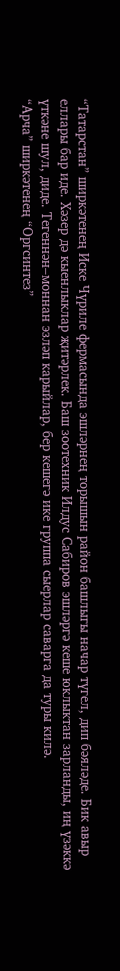“Татарстан” ширкәтенең Иске Чүриле фермасында эшләрнең торышын район башлыгы начар түгел, дип бәяләде. Бик авыр еллары бар иде. Хәзер дә кыенлыклар җитәрлек. Баш зоотехник Илдус Сабиров эшләргә кеше юклыктан зарланды, иң үзәккә үткәне шул, диде. Тегеннән–моннан эзләп карыйлар, бер кешегә ике группа сыерлар саварга да туры килә.
“Арча” ширкәтенең “Оргсинтез”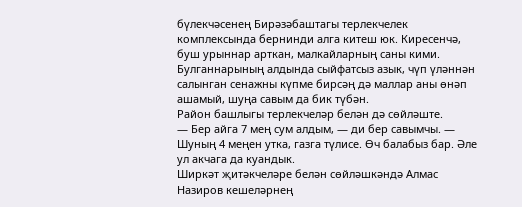бүлекчәсенең Бирәзәбаштагы терлекчелек комплексында бернинди алга китеш юк. Киресенчә, буш урыннар арткан, малкайларның саны кими. Булганнарының алдында сыйфатсыз азык, чүп үләннән салынган сенажны күпме бирсәң дә маллар аны өнәп ашамый, шуңа савым да бик түбән.
Район башлыгы терлекчеләр белән дә сөйләште.
— Бер айга 7 мең сум алдым, — ди бер савымчы. — Шуның 4 меңен утка, газга түлисе. Өч балабыз бар. Әле ул акчага да куандык.
Ширкәт җитәкчеләре белән сөйләшкәндә Алмас Назиров кешеләрнең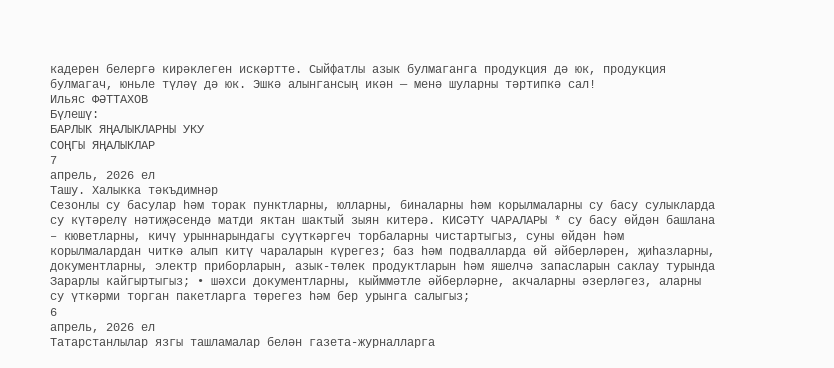кадерен белергә кирәклеген искәртте. Сыйфатлы азык булмаганга продукция дә юк, продукция булмагач, юньле түләү дә юк. Эшкә алынгансың икән — менә шуларны тәртипкә сал!
Ильяс ФӘТТАХОВ
Бүлешү:
БАРЛЫК ЯҢАЛЫКЛАРНЫ УКУ
СОҢГЫ ЯҢАЛЫКЛАР
7
апрель, 2026 ел
Ташу. Халыкка тәкъдимнәр
Сезонлы су басулар һәм торак пунктларны, юлларны, биналарны һәм корылмаларны су басу сулыкларда су күтәрелү нәтиҗәсендә матди яктан шактый зыян китерә. КИСӘТҮ ЧАРАЛАРЫ * су басу өйдән башлана – кюветларны, кичү урыннарындагы суүткәргеч торбаларны чистартыгыз, суны өйдән һәм корылмалардан читкә алып китү чараларын күрегез; баз һәм подвалларда өй әйберләрен, җиһазларны, документларны, электр приборларын, азык-төлек продуктларын һәм яшелчә запасларын саклау турында Зарарлы кайгыртыгыз; • шәхси документларны, кыйммәтле әйберләрне, акчаларны әзерләгез, аларны су үткәрми торган пакетларга төрегез һәм бер урынга салыгыз;
6
апрель, 2026 ел
Татарстанлылар язгы ташламалар белән газета-журналларга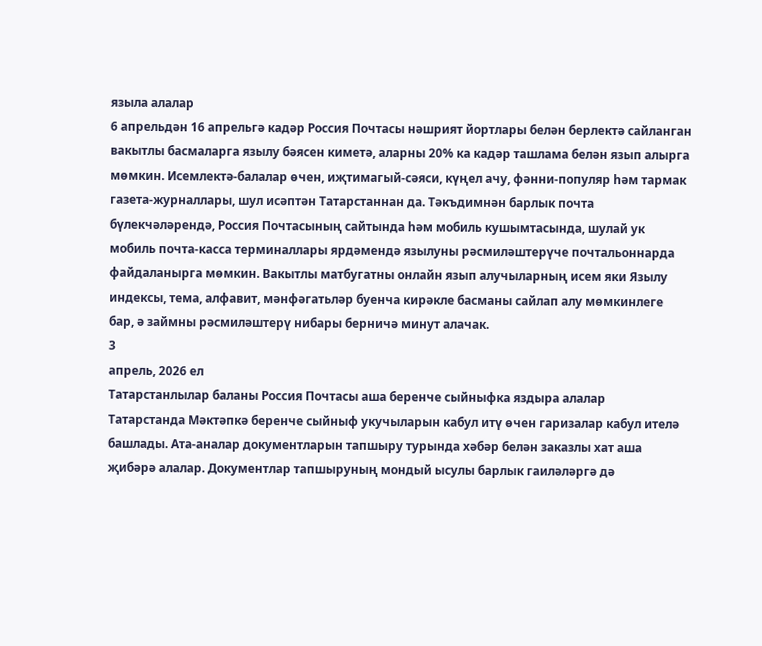языла алалар
6 апрельдән 16 апрельгә кадәр Россия Почтасы нәшрият йортлары белән берлектә сайланган вакытлы басмаларга язылу бәясен киметә, аларны 20% ка кадәр ташлама белән язып алырга мөмкин. Исемлектә-балалар өчен, иҗтимагый-сәяси, күңел ачу, фәнни-популяр һәм тармак газета-журналлары, шул исәптән Татарстаннан да. Тәкъдимнән барлык почта бүлекчәләрендә, Россия Почтасының сайтында һәм мобиль кушымтасында, шулай ук мобиль почта-касса терминаллары ярдәмендә язылуны рәсмиләштерүче почтальоннарда файдаланырга мөмкин. Вакытлы матбугатны онлайн язып алучыларның исем яки Язылу индексы, тема, алфавит, мәнфәгатьләр буенча кирәкле басманы сайлап алу мөмкинлеге бар, ә займны рәсмиләштерү нибары берничә минут алачак.
3
апрель, 2026 ел
Татарстанлылар баланы Россия Почтасы аша беренче сыйныфка яздыра алалар
Татарстанда Мәктәпкә беренче сыйныф укучыларын кабул итү өчен гаризалар кабул ителә башлады. Ата-аналар документларын тапшыру турында хәбәр белән заказлы хат аша җибәрә алалар. Документлар тапшыруның мондый ысулы барлык гаиләләргә дә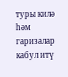туры килә һәм гаризалар кабул итү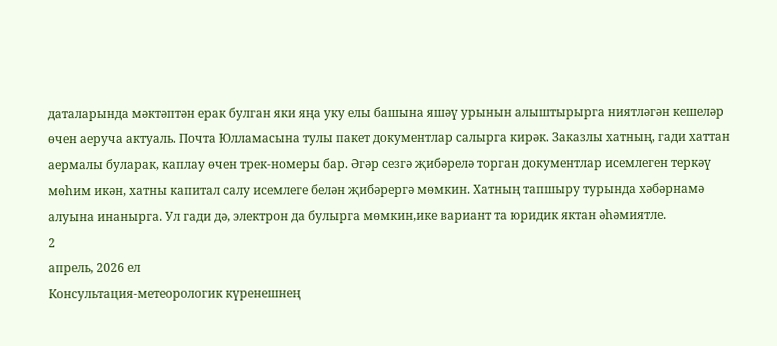даталарында мәктәптән ерак булган яки яңа уку елы башына яшәү урынын алыштырырга ниятләгән кешеләр өчен аеруча актуаль. Почта Юлламасына тулы пакет документлар салырга кирәк. Заказлы хатның, гади хаттан аермалы буларак, каплау өчен трек-номеры бар. Әгәр сезгә җибәрелә торган документлар исемлеген теркәү мөһим икән, хатны капитал салу исемлеге белән җибәрергә мөмкин. Хатның тапшыру турында хәбәрнамә алуына инанырга. Ул гади дә, электрон да булырга мөмкин,ике вариант та юридик яктан әһәмиятле.
2
апрель, 2026 ел
Консультация-метеорологик күренешнең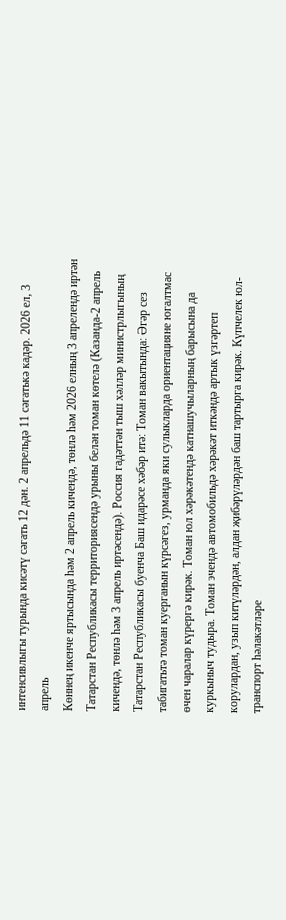интенсивлыгы турында кисәтү сәгать 12 дән. 2 апрельдә 11 сәгатькә кадәр. 2026 ел, 3 апрель
Көннең икенче яртысында һәм 2 апрель кичендә, төнлә һәм 2026 елның 3 апрелендә иртән Татарстан Республикасы территориясендә урыны белән томан көтелә (Казанда-2 апрель кичендә, төнлә һәм 3 апрель иртәсендә). Россия гадәттән тыш хәлләр министрлыгының Татарстан Республикасы буенча Баш идарәсе хәбәр итә: Томан вакытында: Әгәр сез табигатьтә томан куерганын күрсәгез, урманда яки сулыкларда ориентацияне югалтмас өчен чаралар күрергә кирәк. Томан юл хәрәкәтендә катнашучыларның барысына да куркыныч тудыра. Томан эчендә автомобильдә хәрәкәт иткәндә артык үзгәртеп корулардан, узып китүләрдән, алдан җибәрүләрдән баш тартырга кирәк. Күпчелек юл-транспорт һәлакәтләре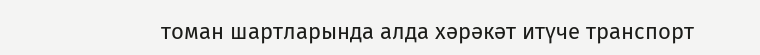томан шартларында алда хәрәкәт итүче транспорт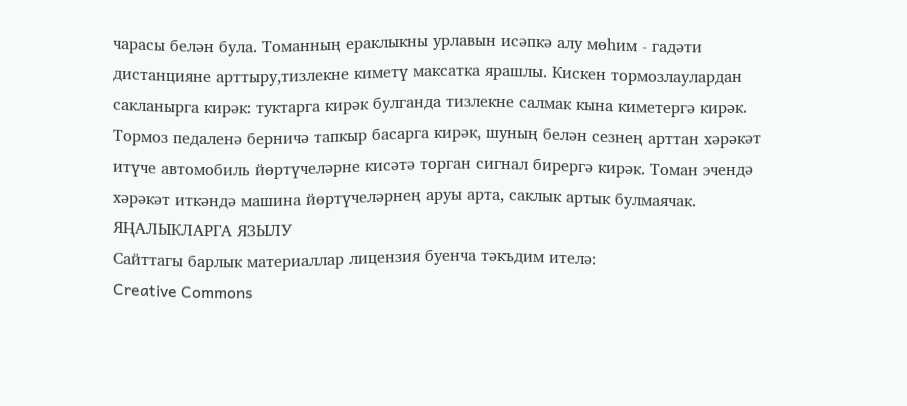чарасы белән була. Томанның ераклыкны урлавын исәпкә алу мөһим - гадәти дистанцияне арттыру,тизлекне киметү максатка ярашлы. Кискен тормозлаулардан сакланырга кирәк: туктарга кирәк булганда тизлекне салмак кына киметергә кирәк. Тормоз педаленә берничә тапкыр басарга кирәк, шуның белән сезнең арттан хәрәкәт итүче автомобиль йөртүчеләрне кисәтә торган сигнал бирергә кирәк. Томан эчендә хәрәкәт иткәндә машина йөртүчеләрнең аруы арта, саклык артык булмаячак.
ЯҢАЛЫКЛАРГА ЯЗЫЛУ
Сайттагы барлык материаллар лицензия буенча тәкъдим ителә:
Creative Commons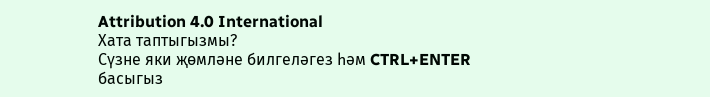Attribution 4.0 International
Хата таптыгызмы?
Сүзне яки җөмләне билгеләгез һәм CTRL+ENTER басыгыз